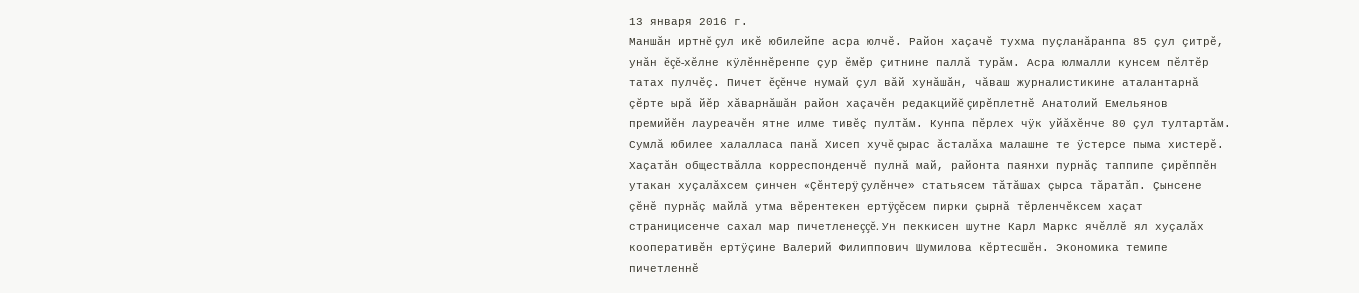13 января 2016 г.
Маншăн иртнĕ çул икĕ юбилейпе асра юлчĕ. Район хаçачĕ тухма пуçланăранпа 85 çул çитрĕ, унăн ĕçĕ-хĕлне кÿлĕннĕренпе çур ĕмĕр çитнине паллă турăм. Асра юлмалли кунсем пĕлтĕр татах пулчĕç. Пичет ĕçĕнче нумай çул вăй хунăшăн, чăваш журналистикине аталантарнă çĕрте ырă йĕр хăварнăшăн район хаçачĕн редакцийĕ çирĕплетнĕ Анатолий Емельянов премийĕн лауреачĕн ятне илме тивĕç пултăм. Кунпа пĕрлех чÿк уйăхĕнче 80 çул тултартăм. Сумлă юбилее халалласа панă Хисеп хучĕ çырас ăсталăха малашне те ÿстерсе пыма хистерĕ.
Хаçатăн обществăлла корреспонденчĕ пулнă май, районта паянхи пурнăç таппипе çирĕппĕн утакан хуçалăхсем çинчен «Çĕнтерÿ çулĕнче» статьясем тăтăшах çырса тăратăп. Çынсене çĕнĕ пурнăç майлă утма вĕрентекен ертÿçĕсем пирки çырнă тĕрленчĕксем хаçат страницисенче сахал мар пичетленеççĕ. Ун пеккисен шутне Карл Маркс ячĕллĕ ял хуçалăх кооперативĕн ертÿçине Валерий Филиппович Шумилова кĕртесшĕн. Экономика темипе пичетленнĕ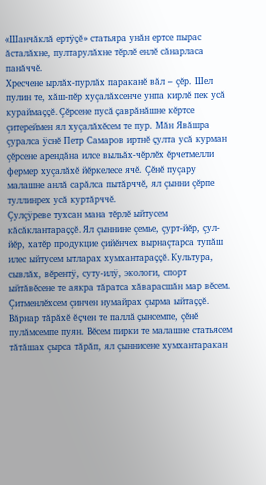«Шанчăклă ертÿçĕ» статьяра унăн ертсе пырас ăсталăхне, пултарулăхне тĕрлĕ енлĕ сăнарласа панăччĕ.
Хресчене ырлăх-пурлăх параканĕ вăл – çĕр. Шел пулин те, хăш-пĕр хуçалăхсенче унпа кирлĕ пек усă кураймаççĕ. Çĕрсене пусă çаврăнăшне кĕртсе çитереймен ял хуçалăхĕсем те пур. Мăн Явăшра çуралса ÿснĕ Петр Самаров иртнĕ çулта усă курман çĕрсене арендăна илсе выльăх-чĕрлĕх ĕрчетмелли фермер хуçалăхĕ йĕркелесе ячĕ. Çĕнĕ пуçару малашне анлă сарăлса пытăрччĕ, ял çынни çĕрпе туллинрех усă куртăрччĕ.
Çулçÿреве тухсан мана тĕрлĕ ыйтусем кăсăклантараççĕ. Ял çыннине çемье, çурт-йĕр, çул-йĕр, хатĕр продукцие çийĕнчех вырнаçтарса тупăш илес ыйтусем ытларах хумхантараççĕ. Культура, сывлăх, вĕрентÿ, суту-илÿ, экологи, спорт ыйтăвĕсене те аякра тăратса хăварасшăн мар вĕсем. Çитменлĕхсем çинчен нумайрах çырма ыйтаççĕ.
Вăрнар тăрăхĕ ĕçчен те паллă çынсемпе, çĕнĕ пулăмсемпе пуян. Вĕсем пирки те малашне статьясем тăтăшах çырса тăрăп, ял çыннисене хумхантаракан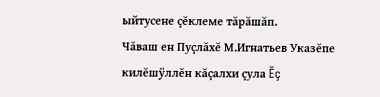ыйтусене çĕклеме тăрăшăп.
Чăваш ен Пуçлăхĕ М.Игнатьев Указĕпе килĕшÿллĕн кăçалхи çула Ĕç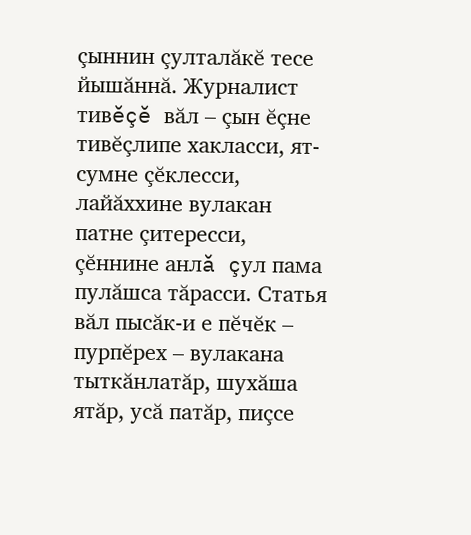çыннин çулталăкĕ тесе йышăннă. Журналист тивĕçĕ вăл – çын ĕçне тивĕçлипе хакласси, ят-сумне çĕклесси, лайăххине вулакан патне çитересси, çĕннине анлă çул пама пулăшса тăрасси. Статья вăл пысăк-и е пĕчĕк – пурпĕрех – вулакана тыткăнлатăр, шухăша ятăр, усă патăр, пиçсе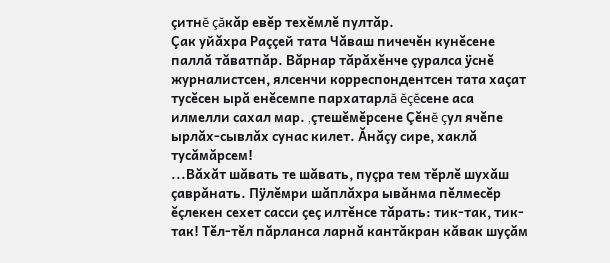çитнĕ çăкăр евĕр техĕмлĕ пултăр.
Çак уйăхра Раççей тата Чăваш пичечĕн кунĕсене паллă тăватпăр. Вăрнар тăрăхĕнче çуралса ÿснĕ журналистсен, ялсенчи корреспондентсен тата хаçат тусĕсен ырă енĕсемпе пархатарлă ĕçĕсене аса илмелли сахал мар. ,çтешĕмĕрсене Çĕнĕ çул ячĕпе ырлăх-сывлăх сунас килет. Ăнăçу сире, хаклă тусăмăрсем!
...Вăхăт шăвать те шăвать, пуçра тем тĕрлĕ шухăш çаврăнать. Пÿлĕмри шăплăхра ывăнма пĕлмесĕр ĕçлекен сехет сасси çеç илтĕнсе тăрать: тик-так, тик-так! Тĕл-тĕл пăрланса ларнă кантăкран кăвак шуçăм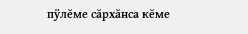пÿлĕме сăрхăнса кĕме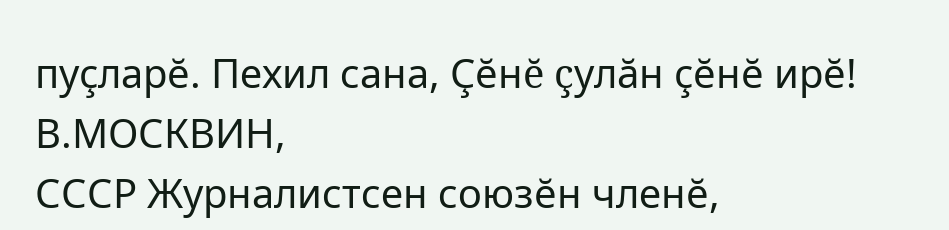пуçларĕ. Пехил сана, Çĕнĕ çулăн çĕнĕ ирĕ!
В.МОСКВИН,
СССР Журналистсен союзĕн членĕ,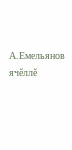А.Емельянов ячĕллĕ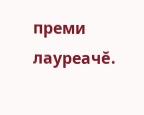преми лауреачĕ.